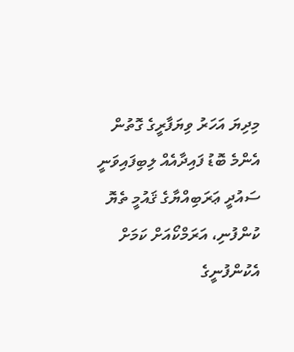މިދިޔަ އަހަރު ވިޔަފާރީގެ ގޮތުން އެންމެ ބޮޑު ފައިދާއެއް ލިބިފައިވަނީ ސައުދީ ޢަރަބިއްޔާގެ ޤައުމީ ތެޔޮ ކުންފުނި، އަރަމްކޯއަށް ކަމަށް އެކުންފުނީގެ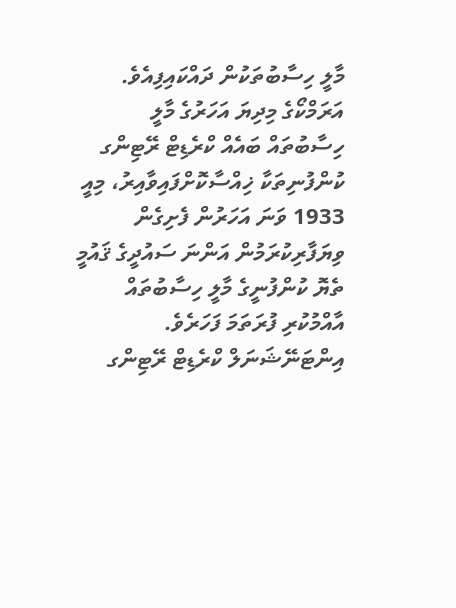މާލީ ހިސާބުތަކުން ދައްކައިފިއެވެ.
އަރަމްކޯގެ މިދިޔަ އަހަރުގެ މާލީ ހިސާބުތައް ބައެއް ކްރެޑިޓް ރޭޓިންގ ކުންފުނިތަކާ ޚިއްސާކޮށްފައިވާއިރު، މިއީ 1933 ވަނަ އަހަރުން ފެށިގެން ވިޔަފާރިކުރަމުން އަންނަ ސައުދީގެ ޤައުމީ ތެޔޮ ކުންފުނީގެ މާލީ ހިސާބުތައް އާއްމުކުރި ފުރަތަމަ ފަހަރެވެ. އިންޓަނޭޝަނަލް ކްރެޑިޓް ރޭޓިންގ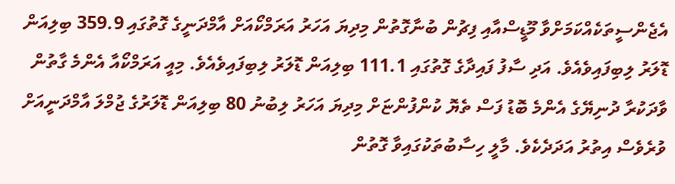އެޖެންސީތަކެއްކަމަށްވާ މޫޑީސްއާއި ފިޗުން ބުނާގޮތުން މިދިޔަ އަހަރު އަރަމްކޯއަށް އާމްދަނީގެ ގޮތުގައި 359.9 ބިލިއަން ޑޮލަރު ލިބިފައިވެއެވެ. އަދި ސާފު ފައިދާގެ ގޮތުގައި 111.1 ބިލިއަން ޑޮލަރު ލިބިފައިވެއެވެ. މިއީ އަރަމްކޯއާ އެންމެ ގާތުން ވާދަކުރާ ދުނިޔޭގެ އެންމެ ބޮޑު ފަސް ތެޔޮ ކުންފުންޏަށް މިދިޔަ އަހަރު ލިބުނު 80 ބިލިއަން ޑޮލަރުގެ ޖުމްލަ އާމްދަނީއަށް ވުރެވެސް އިތުރު އަދަދެކެވެ. މާލީ ހިސާބުތަކުގައިވާ ގޮތުން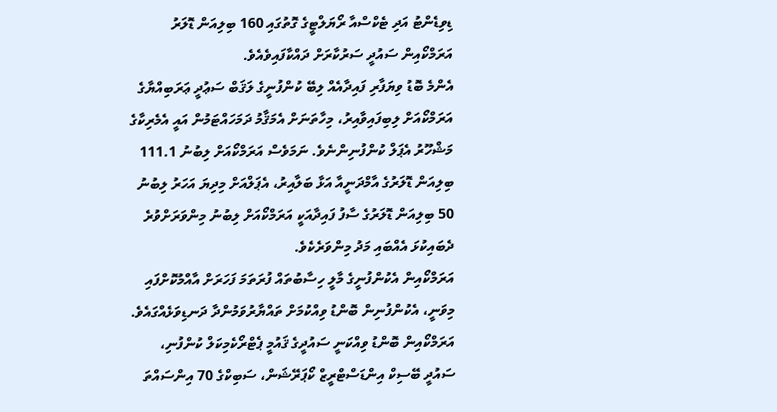ޑިވިޑެންޓު އަދި ޓެކްސްއާ ރޯޔަލްޓީގެ ގޮތުގައި 160 ބިލިއަން ޑޮލަރު އަރަމްކޯއިން ސައުދީ ސަރުކާރަށް ދައްކާފައިވެއެވެ.
އެންމެ ބޮޑު ވިޔަފާރި ފައިދާއެއް ލިބޭ ކުންފުނީގެ ލަޤަބް ސަޢުދީ ޢަރަބިއްޔާގެ އަރަމްކޯއަށް ލިބިފައިވާއިރު، މިހާތަނަށް އެމަޤާމު ދަމަހައްޓަމުން އައީ އެމެރިކާގެ މަޝްހޫރު އެޕަލް ކުންފުނިންނެވެ. ނަމަވެސް އަރަމްކޯއަށް ލިބުނު 111.1 ބިލިއަން ޑޮލަރުގެ އާމްދަނީއާ އަޅާ ބަލާއިރު، އެޕަލްއަށް މިދިޔަ އަހަރު ލިބުނު 50 ބިލިއަން ޑޮލަރުގެ ސާފު ފައިދާއަކީ އަރަމްކޯއަށް ލިބުނު މިންވަރަށްވުރެ ދެބައިކުޅަ އެއްބައި މަދު މިންވަރެކެވެ.
އަރަމްކޯއިން އެކުންފުނީގެ މާލީ ހިސާބުތައް ފުރަތަމަ ފަހަރަށް އާއްމުކޮށްފައި މިވަނީ، އެކުންފުނިން ބޮންޑު ވިއްކުމަށް ތައްޔާރުވަމުންދާ ދަނޑިވަޅެއްގައެވެ. އަރަމްކޯއިން ބޮންޑު ވިއްކަނީ ސައުދީގެ ޤައުމީ ޕެޓްރޯކެމިކަލް ކުންފުނި، ސައުދީ ބޭސިކް އިންޑަސްޓްރީޒް ކޯޕަރޭޝަން، ސަބިކްގެ 70 އިންސައްތަ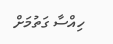ހިއްސާ ގަތުމަށް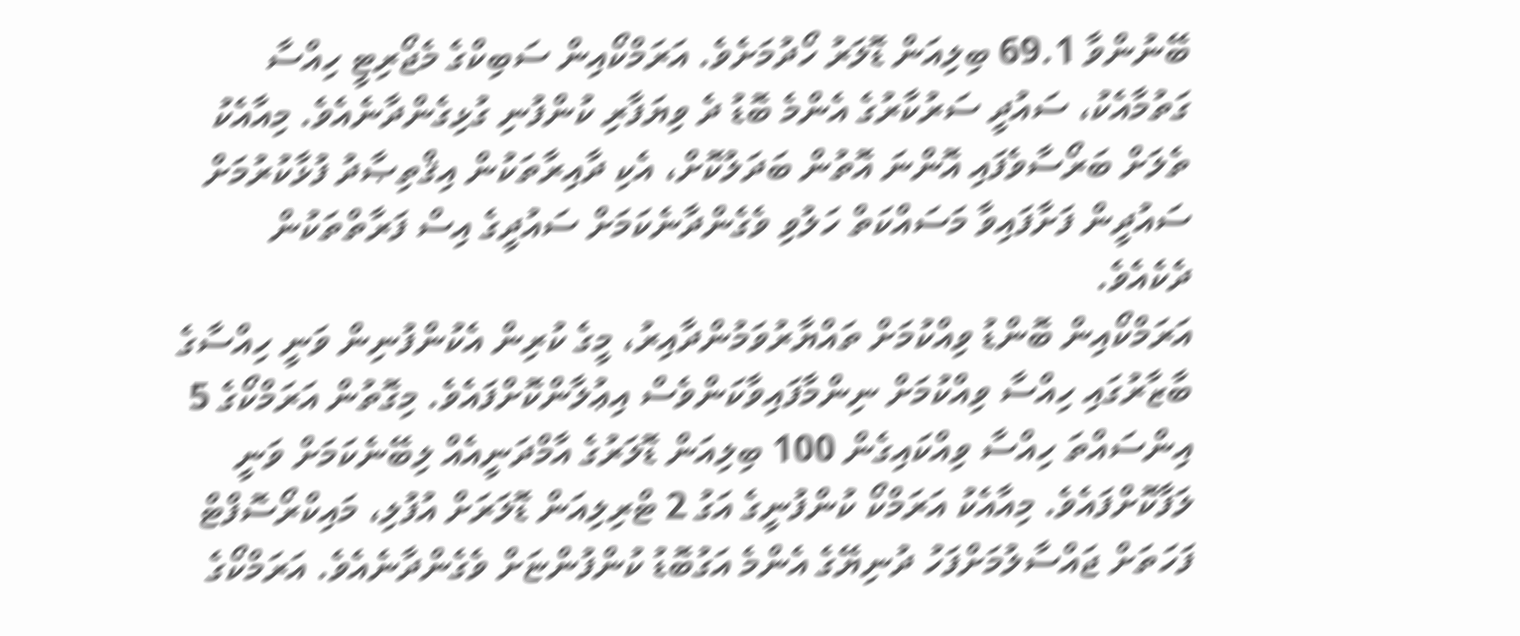ބޭނުންވާ 69.1 ބިލިއަން ޑޮލަރު ހޯދުމަށެވެ. އަރަމްކޯއިން ސަބިކްގެ މެޖޯރިޓީ ހިއްސާ ގަތުމާއެކު، ސައުދީ ސަރުކާރުގެ އެންމެ ބޮޑު ދެ ވިޔަފާރި ކުންފުނި ގުޅިގެންދާނެއެވެ. މިއާއެކު ތެލަށް ބަރޯސާވެފައި އޮންނަ އޮތުން ބަދަލުކޮށް، އެކި ދާއިރާތަކުން އިޤްތިޞާދު ފުޅާކުރުމަށް ސައުދީން ފަށާފައިވާ މަސައްކަތް ހަލުވި ވެގެންދާނެކަމަށް ސައުދީގެ އިސް ފަރާތްތަކުން ދެކެއެވެ.
އަރަމްކޯއިން ބޮންޑު ވިއްކުމަށް ތައްޔާރުވަމުންދާއިރު، މީގެ ކުރިން އެކުންފުނިން ވަނީ ހިއްސާގެ ބާޒާރުގައި ހިއްސާ ވިއްކުމަށް ނިންމާފައިވާކަންވެސް އިޢުލާންކޮށްފައެވެ. މިގޮތުން އަރަމްކޯގެ 5 އިންސައްތަ ހިއްސާ ވިއްކައިގެން 100 ބިލިއަން ޑޮލަރުގެ އާމްދަނީއެއް ލިބޭނެކަމަށް ވަނީ ލަފާކޮށްފައެވެ. މިއާއެކު އަރަމްކޯ ކުންފުނީގެ އަގު 2 ޓްރިލިއަން ޑޮލަރަށް އުފުލި، މައިކްރޯސޮފްޓް ފަހަތަށް ޖައްސާލުމަށްފަހު ދުނިޔޭގެ އެންމެ އަގުބޮޑު ކުންފުންޏަށް ވެގެންދާނެއެވެ. އަރަމްކޯގެ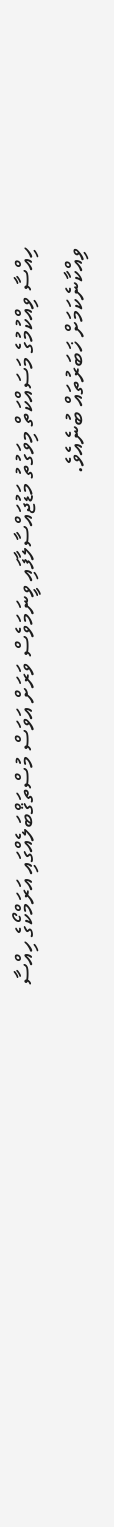ހިއްސާ ވިއްކުމުގެ މަސައްކަތް މިވަގުތު މަޑުޖައްސާލާފައި ވީނަމަވެސް ވަރަށް އަވަސް މުސްތަޤްބަލެއްގައި އަރަމްކޯގެ ހިއްސާ ވިއްކާނެކަމަށް ޚަބަރުތައް ބުނެއެވެ.